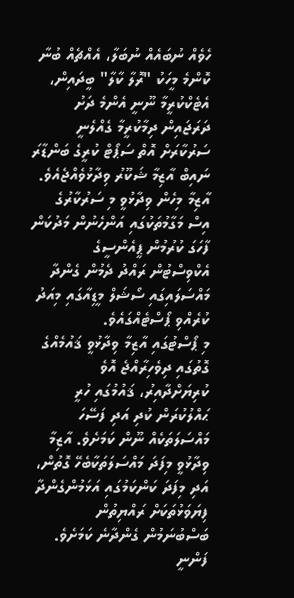ހެވެއް ނުބައެއް ނުބަލާ، އެއްޗެއް ބުނާ ކޮންމެ މީހަކު "ރޮލާ ކާލާ" ބީދައިން، އެޓެކްކުރީމާ ނޫނީ އެންމެ ދަށު ދަރަޖައިން ދިމާކުރީމާ ގެއްލެނީ ސަރުކާރަށް އޮތް ސަޕޯޓް ކުރީގެ ބަންޑާރަ ނައިބް އާޒިމާ ޝަކޫރު ވިދާޅުވެއްޖެއެވެ.
އާޒިމާ މިހެން ވިދާޅުވީ މި ސަރުކާރުގެ އިސް މަގާމުތަކުގައި އަންހެނުން މަދުކަން ފާހަގަ ކުރުމުން ޕީއެންސީގެ އެކްވިސްޓުން ރައްދު ދެމުން ގެންދާ މައްސަލައިގައި ސޯޝަލް މީޑިއާގައި މިއަދު ކުރެއްވި ޕޯސްޓެއްގައެވެ.
މި ޕޯސްޓުގައި އާޒިމާ ވިދާޅުވީ ޤައުމެއްގެ ގޮތުގައި ދިވެހިރާއްޖެ އޮވެ ކުރިޔަށްދާއިރު، ޤައުމުގައި ހުރީ ޙައްލުކުރަން ކުދި އަދި ފަސޭހަ މައްސަލަތަކެއް ނޫން ކަމަށެވެ. އާޒިމާ ވިދާޅުވީ މިފަދަ މައްސަލަތަކާބެހޭ ގޮތުން، އަދި މިފަދަ ކަންކަމުގައި އަޅަމުންގެންދާ ފިޔަވަޅުތަކަށް ރައްޔިތުން ބަސްބުނަމުން ގެންދާނެ ކަމަށެވެ. ފަންނީ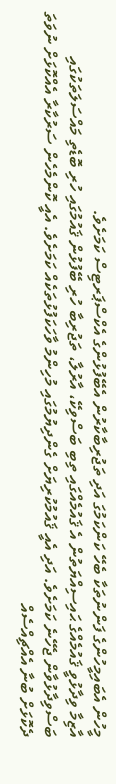މީހުން އެބައިމީހުންގެ ފަންނުތަކާ ބެހޭ ކަންކަމުގަ އަދި ތަޖުރިބާކާރުން އެބޭފުޅުންގެ އެކްސްޕަރޓިސް ކަމަށެވެ.
އާޒިމާ ވިދާޅުވީ ޤައުމެއްގެ ޙައިސިއްޔަތުން އެ ޤައުމެއްގައި ތިބި ބަސްވިކޭ، އާރުލާ، ތަޖުރިބާ ހުރި ބޭފުޅުން ޤައުމުގައި ހުރި ބޮޑެތި މައްސަލަތަކުގައި ބަސްވިދާޅުވާން ޖެހޭނެ ކަމަށެވެ. އަދި އެއީ ޤައުމުކުރިޔަށް ގެންދިޔުމުގައި މުހިންމު ވާހަކަފުޅުތަކެއް ކަމަށެވެ. އެއީ ކޮންމެހެން ސަރުކާރާ އެއްކޮޅަށް ނުވަތަ ދެކޮޅަށް ބުނާ އެއްޗިއްސެއް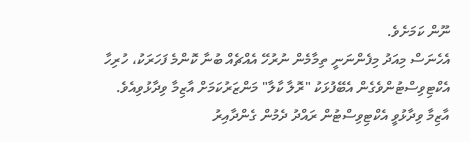ނޫން ކަމަށެވެ.
އެހެނަސް މިއަދު މިފެންނަނީ ތިމާމެން ނުރުހޭ އެއްޗެއް ބުނާ ކޮންމެ ފަހަރަކު، ހުރިހާ އެކްޓިވިސްޓުންވެގެން އެބޭފުޅަކު "ރޮލާ ކާލާ" މަންޒަރުކަމަށް އާޒިމާ ވިދާޅުވިއެވެ. އާޒިމާ ވިދާޅުވީ އެކްޓިވިސްޓުން ރައްދު ދެމުން ގެންދާއިރު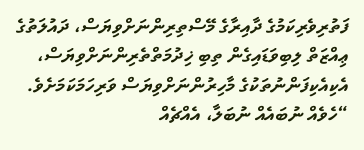ފަތުރިވެރިކަމުގެ ދާއިރާގެ މޭސްތިރިންނަށްވިޔަސް، ދައުލަތުގެ ޢިއްޒަތް ލިބިވަޑައިގެން ތިބި ޚިދުމަތްތެރިންނަށްވިޔަސް، އެކިއެކިފަންނުތަކުގެ މާހިރުންނަށްވިޔަސް ވަރިހަމަކަމަށެވެ.
“ހެވެއް ނުބައެއް ނުބަލާ، އެއްޗެއް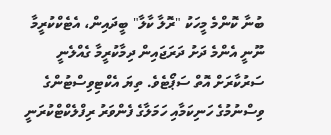ބުނާ ކޮންމެ މީހަކު "ރޮލާ ކާލާ" ބީދައިން، އެޓެކްކުރީމާ ނޫނީ އެންމެ ދަށު ދަރަޖައިން ދިމާކުރީމާ ގެއްލެނީ ސަރުކާރަށް އޮތް ސަޕޯޓެވެ. ތިޔަ އެކްޓިވިސްޓުންގެ ވިސްނުމުގެ ހަނިކަމާއި ހަމަލާގެ ފެންވަރު ރިފްލެކްޓްކުރަނީ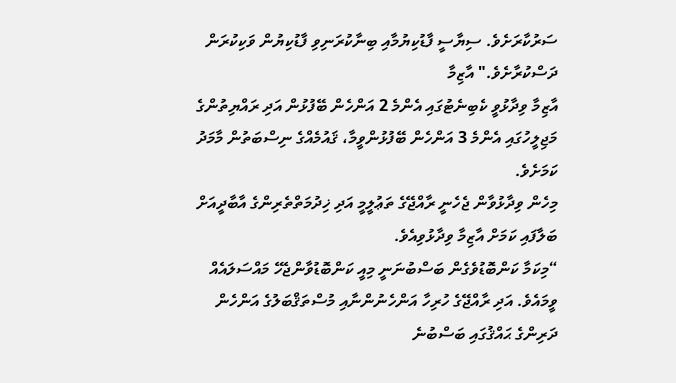ސަރުކާރަށެވެ. ސިޔާސީ ފާޑުކިޔުމާއި ބިނާކުރަނިވި ފާޑުކިޔުން ވަކިކުރަން ދަސްކުރާށެވެ." އާޒިމާ
އާޒިމާ ވިދާޅުވީ ކެބިނެޓުގައި އެންމެ 2 އަންހެން ބޭފުޅުން އަދި ރައްޔިތުންގެ މަޖިލީހުގައި އެންމެ 3 އަންހެން ބޭފުޅުންވީމާ، ޤައުމެއްގެ ނިސްބަތުން މާމަދު ކަމަށެވެ.
މިހެން ވިދާޅުވާން ޖެހެނީ ރާއްޖޭގެ ތަޢުލީމީ އަދި ޚިދުމަތްތެރިންގެ އާބާދީއަށް ބަލާފައި ކަމަށް އާޒިމާ ވިދާޅުވިއެވެ.
“މިކަމާ ކަންބޮޑުވެގެން ބަސްބުނަނީ މިއީ ކަންބޮޑުވާންޖެހޭ މައްސަލައެއް ވީމައެވެ. އަދި ރާއްޖޭގެ ހުރިހާ އަންހެނުންނާއި މުސްތަޤްބަލުގެ އަންހެން ދަރިންގެ ޙައްޤުގައި ބަސްބުނެ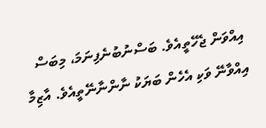އިއްވަން ޖެހޭތީއެވެ. ބަސްނުބުނެފިނަމަ، މިބަސް އިއްވާނޭ ވަކި އެހެން ބަޔަކު ނާންނާނޭތީއެވެ. އާޒިމާ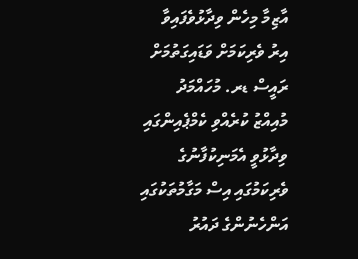އާޒިމާ މިހެން ވިދާޅުވެފައިވާ އިރު ވެރިކަމަށް ވަޑައިގަތުމަށް ރައީސް ޑރ. މުހައްމަދު މުއިއްޒު ކުރެއްވި ކެމްޕެއިންގައި ވިދާޅުވީ އެމަނިކުފާނުގެ ވެރިކަމުގައި އިސް މަގާމުތަކުގައި އަންހެނުންގެ ދައުރު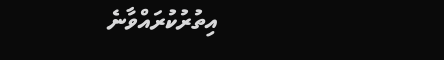އިތުރުކުރައްވާނެ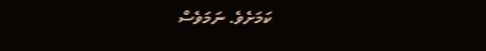ކަމަށެވެ. ނަމަވެސް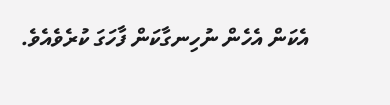އެކަން އެހެން ނުހިނގާކަން ފާހަގަ ކުރެވެއެވެ.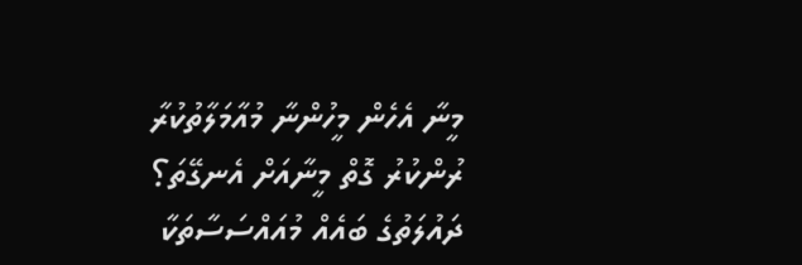މީނާ އެހެން މީހުންނާ މުއާމަލާތުކުރާ ރުންކުރު ގޮތް މީނާއަށް އެނގޭތަ؟ ދައުލަތުގެ ބައެއް މުއައްސަސާތަކާ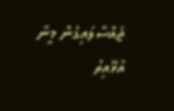ޖައްސާލައިގެން މީނާ އުޅޭއިރު